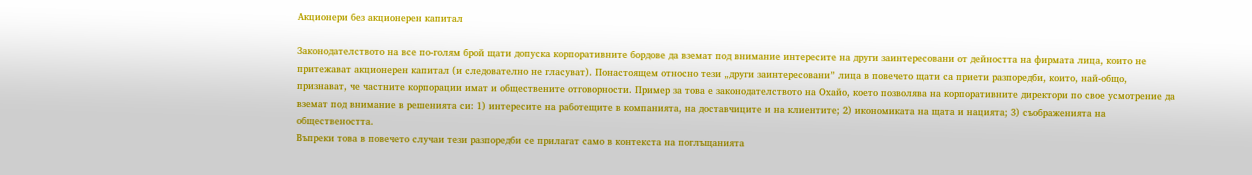Акционери без акционерен капитал

Законодателството на все по-голям брой щати допуска корпоративните бордове да вземат под внимание интересите на други заинтересовани от дейността на фирмата лица, които не притежават акционерен капитал (и следователно не гласуват). Понастоящем относно тези „други заинтересовани” лица в повечето щати са приети разпоредби, които, най-общо, признават, че частните корпорации имат и обществените отговорности. Пример за това е законодателството на Охайо, което позволява на корпоративните директори по свое усмотрение да вземат под внимание в решенията си: 1) интересите на работещите в компанията, на доставчиците и на клиентите; 2) икономиката на щата и нацията; 3) съображенията на обществеността.
Въпреки това в повечето случаи тези разпоредби се прилагат само в контекста на поглъщанията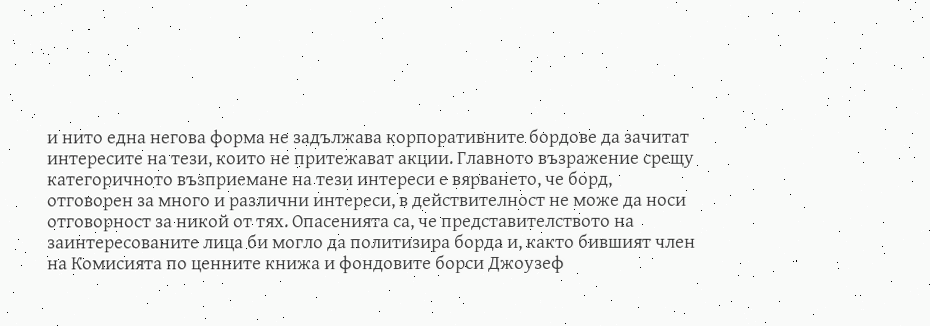и нито една негова форма не задължава корпоративните бордове да зачитат интересите на тези, които не притежават акции. Главното възражение срещу категоричното възприемане на тези интереси е вярването, че борд, отговорен за много и различни интереси, в действителност не може да носи отговорност за никой от тях. Опасенията са, че представителството на заинтересованите лица би могло да политизира борда и, както бившият член на Комисията по ценните книжа и фондовите борси Джоузеф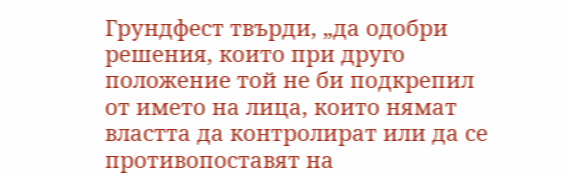Грундфест твърди, „да одобри решения, които при друго положение той не би подкрепил от името на лица, които нямат властта да контролират или да се противопоставят на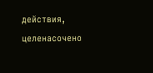действия, целенасочено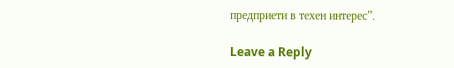предприети в техен интерес”.

Leave a Reply